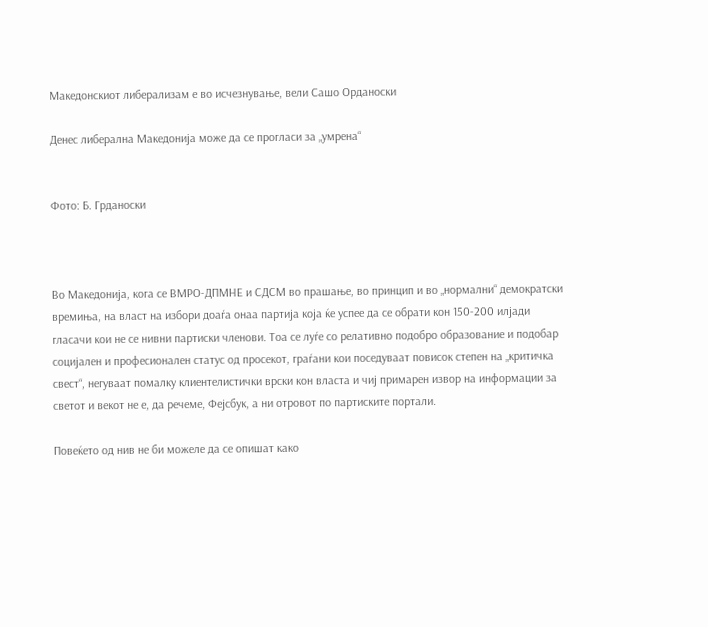Македонскиот либерализам е во исчезнување, вели Сашо Орданоски

Денес либерална Македонија може да се прогласи за „умрена“


Фото: Б. Грданоски



Во Македонија, кога се ВМРО-ДПМНЕ и СДСМ во прашање, во принцип и во „нормални“ демократски времиња, на власт на избори доаѓа онаа партија која ќе успее да се обрати кон 150-200 илјади гласачи кои не се нивни партиски членови. Тоа се луѓе со релативно подобро образование и подобар социјален и професионален статус од просекот, граѓани кои поседуваат повисок степен на „критичка свест“, негуваат помалку клиентелистички врски кон власта и чиј примарен извор на информации за светот и векот не е, да речеме, Фејсбук, а ни отровот по партиските портали.

Повеќето од нив не би можеле да се опишат како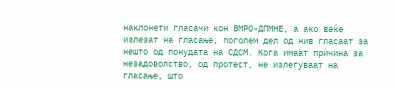наклонети гласачи кон ВМРО-ДПМНЕ, а ако веќе излезат на гласање, поголем дел од нив гласаат за нешто од понудата на СДСМ. Кога имаат причина за незадоволство, од протест, не излегуваат на гласање, што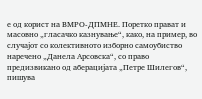е од корист на ВМРО-ДПМНЕ. Поретко прават и масовно „гласачко казнување“, како, на пример, во случајот со колективното изборно самоубиство наречено „Данела Арсовска“, со право предизвикано од аберацијата „Петре Шилегов“, пишува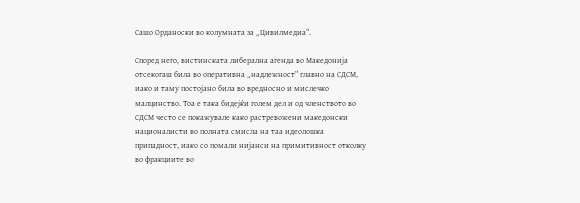Сашо Орданоски во колумната за „Цивилмедиа“.

Според него, вистинската либерална агенда во Македонија отсекогаш била во оперативна „надлежност“ главно на СДСМ, иако и таму постојано била во вредносно и мислечко малцинство. Тоа е така бидејќи голем дел и од членството во СДСМ често се покажувале како растревожени македонски националисти во полната смисла на таа идеолошка припадност, иако со помали нијанси на примитивност отколку во фракциите во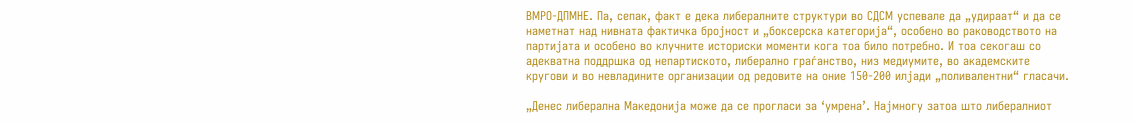ВМРО-ДПМНЕ. Па, сепак, факт е дека либералните структури во СДСМ успевале да „удираат“ и да се наметнат над нивната фактичка бројност и „боксерска категорија“, особено во раководството на партијата и особено во клучните историски моменти кога тоа било потребно. И тоа секогаш со адекватна поддршка од непартиското, либерално граѓанство, низ медиумите, во академските кругови и во невладините организации од редовите на оние 150-200 илјади „поливалентни“ гласачи.

„Денес либерална Македонија може да се прогласи за ‘умрена’. Најмногу затоа што либералниот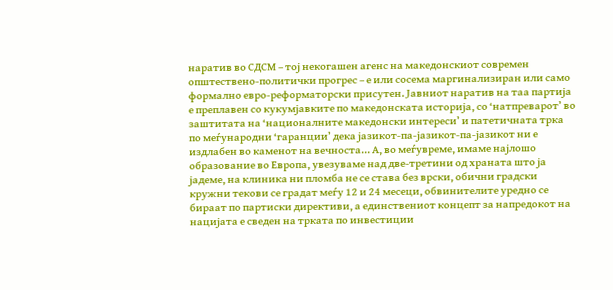наратив во СДСМ – тој некогашен агенс на македонскиот современ општествено-политички прогрес – е или сосема маргинализиран или само формално евро-реформаторски присутен. Јавниот наратив на таа партија е преплавен со кукумјавките по македонската историја, со ‘натпреварот’ во заштитата на ‘националните македонски интереси’ и патетичната трка по меѓународни ‘гаранции’ дека јазикот-па-јазикот-па-јазикот ни е издлабен во каменот на вечноста… А, во меѓувреме, имаме најлошо образование во Европа, увезуваме над две-третини од храната што ја јадеме, на клиника ни пломба не се става без врски, обични градски кружни текови се градат меѓу 12 и 24 месеци, обвинителите уредно се бираат по партиски директиви, а единствениот концепт за напредокот на нацијата е сведен на трката по инвестиции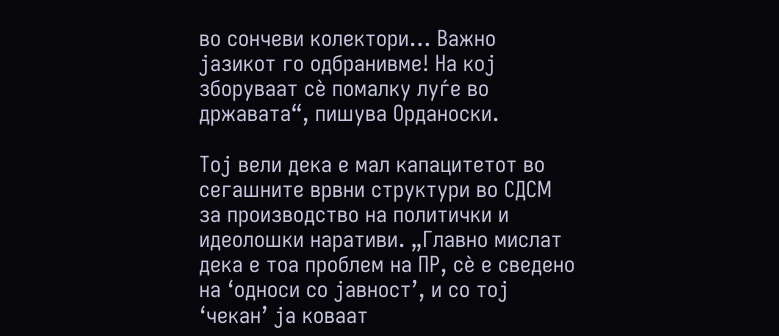во сончеви колектори… Важно јазикот го одбранивме! На кој зборуваат сѐ помалку луѓе во државата“, пишува Орданоски.

Тој вели дека е мал капацитетот во сегашните врвни структури во СДСМ за производство на политички и идеолошки наративи. „Главно мислат дека е тоа проблем на ПР, сѐ е сведено на ‘односи со јавност’, и со тој ‘чекан’ ја коваат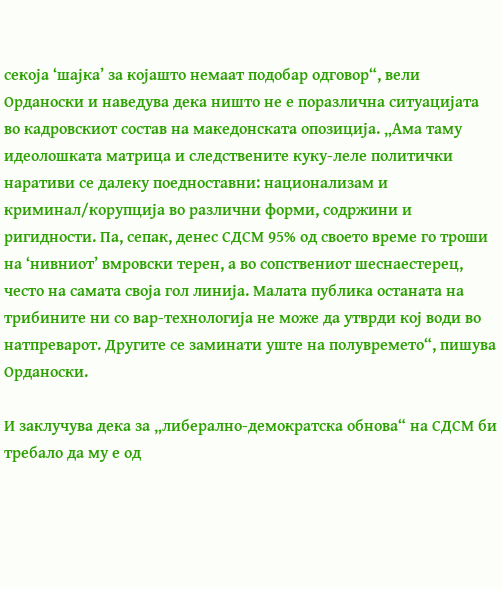секоја ‘шајка’ за којашто немаат подобар одговор“, вели Орданоски и наведува дека ништо не е поразлична ситуацијата во кадровскиот состав на македонската опозиција. „Ама таму идеолошката матрица и следствените куку-леле политички наративи се далеку поедноставни: национализам и криминал/корупција во различни форми, содржини и ригидности. Па, сепак, денес СДСМ 95% од своето време го троши на ‘нивниот’ вмровски терен, а во сопствениот шеснаестерец, често на самата своја гол линија. Малата публика останата на трибините ни со вар-технологија не може да утврди кој води во натпреварот. Другите се заминати уште на полувремето“, пишува Орданоски.

И заклучува дека за „либерално-демократска обнова“ на СДСМ би требало да му е од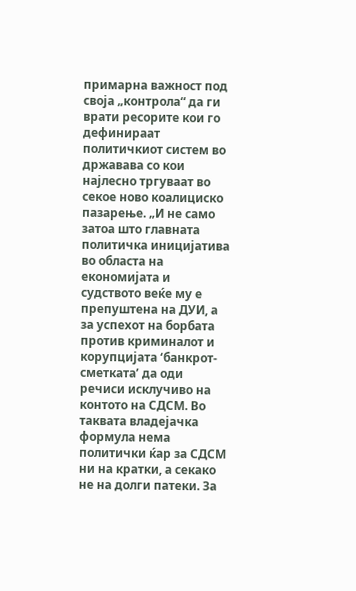примарна важност под своја „контрола“ да ги врати ресорите кои го дефинираат политичкиот систем во државава со кои најлесно тргуваат во секое ново коалициско пазарење. „И не само затоа што главната политичка иницијатива во областа на економијата и судството веќе му е препуштена на ДУИ, а за успехот на борбата против криминалот и корупцијата ‘банкрот-сметката’ да оди речиси исклучиво на контото на СДСМ. Во таквата владејачка формула нема политички ќар за СДСМ ни на кратки, а секако не на долги патеки. За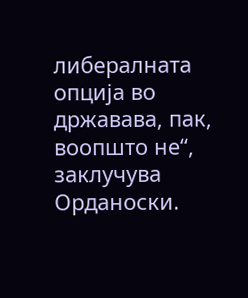либералната опција во државава, пак, воопшто не“, заклучува Орданоски.